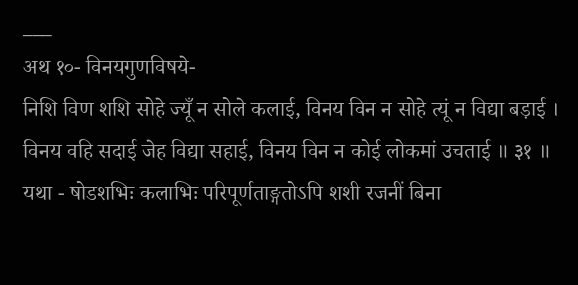___
अथ १०- विनयगुणविषये-
निशि विण शशि सोहे ज्यूँ न सोले कलाई, विनय विन न सोहे त्यूं न विद्या बड़ाई । विनय वहि सदाई जेह विद्या सहाई, विनय विन न कोई लोकमां उचताई ॥ ३१ ॥
यथा - षोडशभिः कलाभिः परिपूर्णताङ्गतोऽपि शशी रजनीं बिना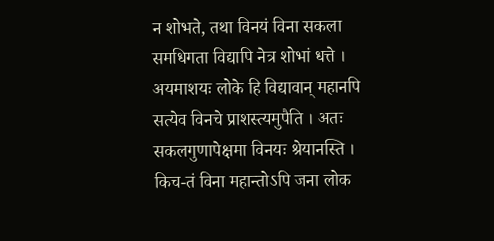न शोभते, तथा विनयं विना सकला समधिगता विद्यापि नेत्र शोभां धत्ते । अयमाशयः लोके हि विद्यावान् महानपि सत्येव विनचे प्राशस्त्यमुपैति । अतः सकलगुणापेक्षमा विनयः श्रेयानस्ति । किच-तं विना महान्तोऽपि जना लोक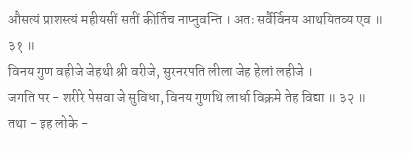औसत्यं प्राशस्त्यं महीयसीं सतीं कीर्तिच नाप्नुवन्ति । अतः सर्वैर्विनय आथयितव्य एव ॥ ३१ ॥
विनय गुण वहीजे जेहथी श्री वरीजे, सुरनरपति लीला जेह हेलां लहीजे ।
जगति पर - शरीरे पेसवा जे सुविधा, विनय गुणथि लार्धा विक्रमे तेह विद्या ॥ ३२ ॥
तथा - इह लोके -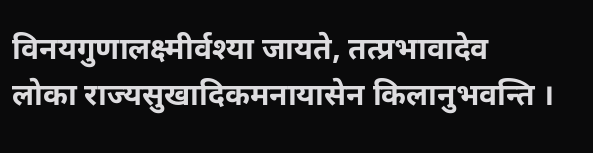विनयगुणालक्ष्मीर्वश्या जायते, तत्प्रभावादेव लोका राज्यसुखादिकमनायासेन किलानुभवन्ति ।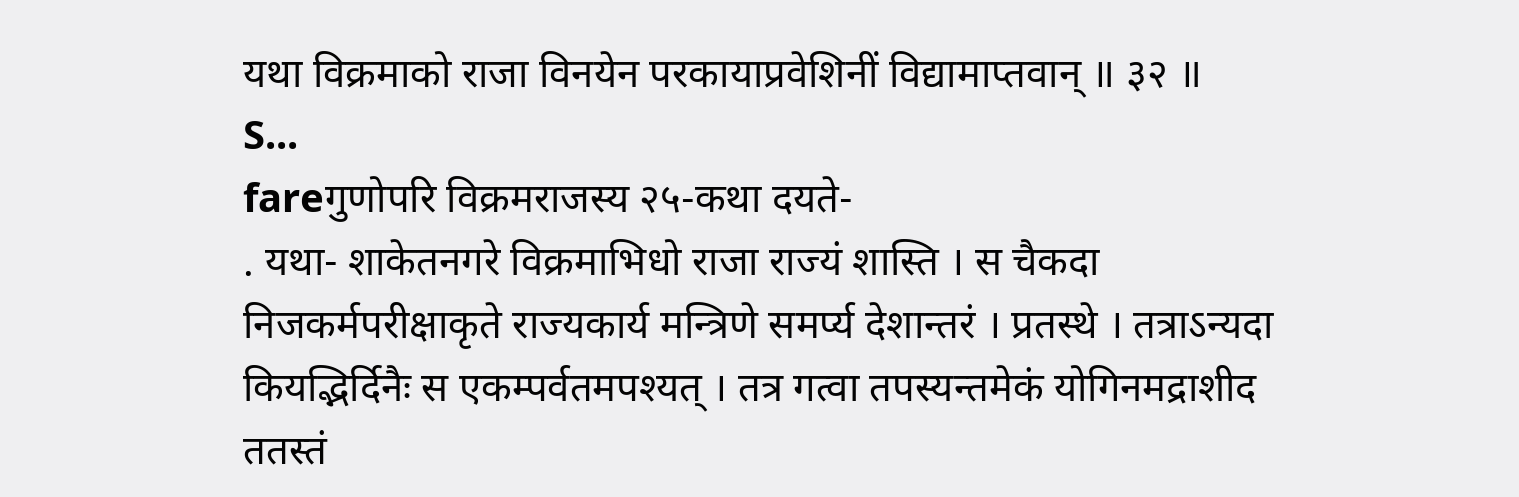यथा विक्रमाको राजा विनयेन परकायाप्रवेशिनीं विद्यामाप्तवान् ॥ ३२ ॥
S...
fareगुणोपरि विक्रमराजस्य २५-कथा दयते-
. यथा- शाकेतनगरे विक्रमाभिधो राजा राज्यं शास्ति । स चैकदा निजकर्मपरीक्षाकृते राज्यकार्य मन्त्रिणे समर्प्य देशान्तरं । प्रतस्थे । तत्राऽन्यदा कियद्भिर्दिनैः स एकम्पर्वतमपश्यत् । तत्र गत्वा तपस्यन्तमेकं योगिनमद्राशीद ततस्तं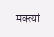मक्त्यां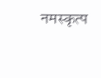नमस्कृत्प